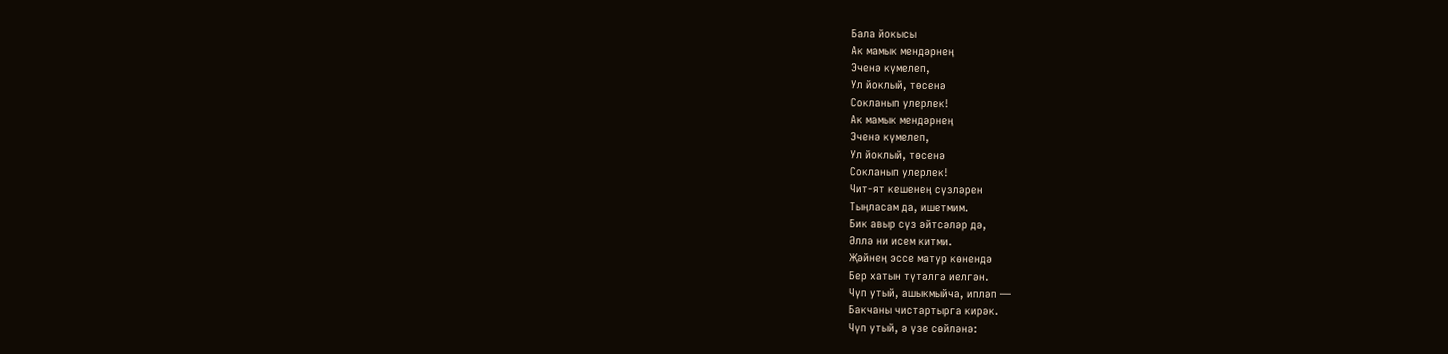Бала йокысы
Ак мамык мендәрнең
Эченә күмелеп,
Ул йоклый, төсенә
Сокланып улерлек!
Ак мамык мендәрнең
Эченә күмелеп,
Ул йоклый, төсенә
Сокланып улерлек!
Чит-ят кешенең сүзләрен
Тыңласам да, ишетмим.
Бик авыр сүз әйтсәләр дә,
Әллә ни исем китми.
Җәйнең эссе матур көнендә
Бер хатын түтәлгә иелгән.
Чүп утый, ашыкмыйча, ипләп —
Бакчаны чистартырга кирәк.
Чүп утый, ә үзе сөйләнә: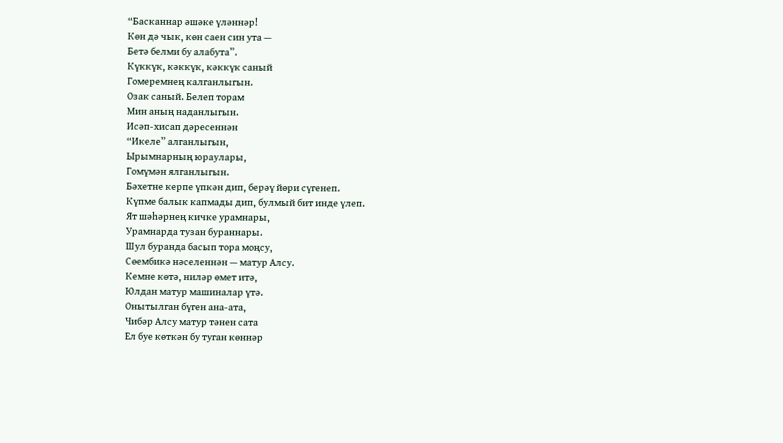“Басканнар әшәке үләннәр!
Көн дә чык, көн саен син ута —
Бетә белми бу алабута”.
Күккүк, кәккүк, кәккүк саный
Гомеремнең калганлыгын.
Озак саный. Белеп торам
Мин аның наданлыгын.
Исәп-хисап дәресеннән
“Икеле” алганлыгын,
Ырымнарның юраулары,
Гомүмән ялганлыгын.
Бәхетне керпе үпкән дип, берәү йөри сүгенеп.
Күпме балык капмады дип, булмый бит инде үлеп.
Ят шәһәрнең кичке урамнары,
Урамнарда тузан бураннары.
Шул буранда басып тора моңсу,
Сөембикә нәселеннән — матур Алсу.
Кемне көтә, ниләр өмет итә,
Юлдан матур машиналар үтә.
Онытылган бүген ана-ата,
Чибәр Алсу матур тәнен сата
Ел буе көткән бу туган көннәр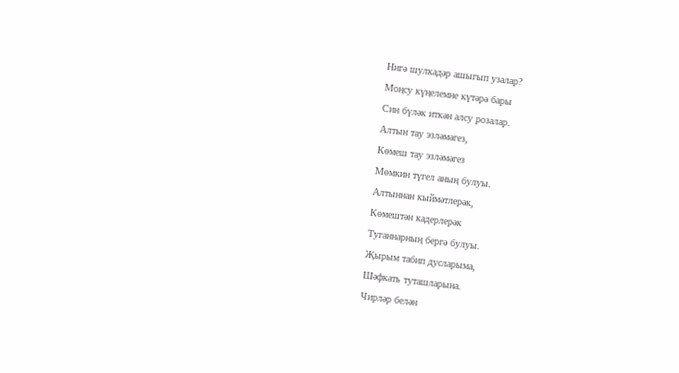Нигә шулкадәр ашыгып узалар?
Моңсу күңелемне күтәрә бары
Син бүләк иткән алсу розалар.
Алтын тау эзләмәгез,
Көмеш тау эзләмәгез
Мөмкин түгел аның булуы.
Алтыннан кыймәтлерәк,
Көмештән кадерлерәк
Туганнарның бергә булуы.
Җырым табип дусларыма,
Шәфкать туташларына.
Чирләр белән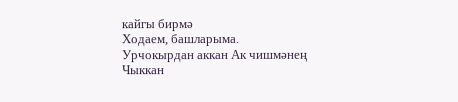кайгы бирмә
Ходаем, башларыма.
Урчокырдан аккан Ак чишмәнең
Чыккан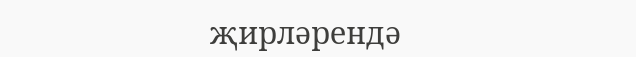җирләрендә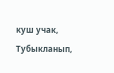куш учак,
Тубыкланып,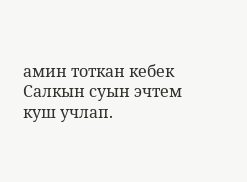амин тоткан кебек
Салкын суын эчтем куш учлап.